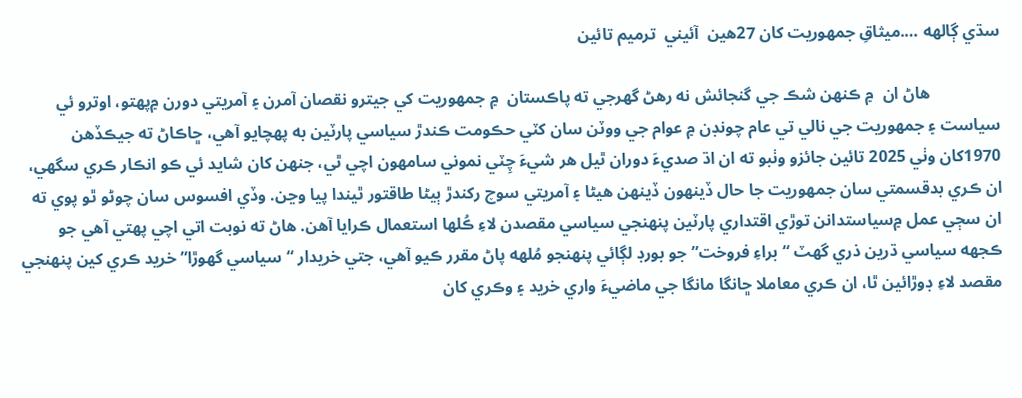سڌي ڳالهه ….ميثاقِ جمهوريت کان 27هين  آئيني  ترميم تائين

                 هاڻ ان  ۾ ڪنهن شڪ جي گنجائش نه رهڻ گهرجي ته پاڪستان  ۾ جمهوريت کي جيترو نقصان آمرن ۽ آمريتي دورن ۾پهتو، اوترو ئي سياست ۽ جمهوريت جي نالي تي عام چونڊن ۾ عوام جي ووٽن سان کٽي حڪومت ڪندڙ سياسي پارٽين به پهچايو آهي، ڇاڪاڻ ته جيڪڏهن  1970کان وٺي 2025 تائين جائزو وٺبو ته ان اڌ صديءَ دوران ٿيل هر شيءَ چِٽي نموني سامهون اچي ٿي، جنهن کان شايد ئي ڪو انڪار ڪري سگهي، ان ڪري بدقسمتي سان جمهوريت جا حال ڏينهون ڏينهن هيڻا ۽ آمريتي سوچ رکندڙ ٻيڻا طاقتور ٿيندا پيا وڃن. وڏي افسوس سان چوڻو ٿو پوي ته ان سڄي عمل ۾سياستدانن توڙي اقتداري پارٽين پنهنجي سياسي مقصدن لاءِ ڪُلها استعمال ڪرايا آهن. هاڻ ته نوبت اتي اچي پهتي آهي جو ڪجهه سياسي ڌرين ذري گهٽ “براءِ فروخت” جو بورڊ لڳائي پنهنجو مُلهه پاڻ مقرر ڪيو آهي، جتي خريدار “سياسي گهوڙا” خريد ڪري کين پنهنجي مقصد لاءِ ڊوڙائين ٿا، ان ڪري معاملا ڇانگا مانگا جي ماضيءَ واري خريد ۽ وڪري کان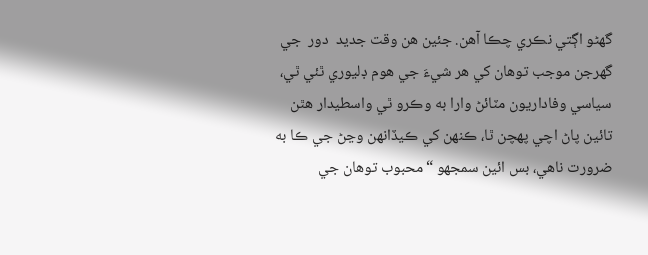گهڻو اڳتي نڪري چڪا آهن. جئين هن وقت جديد  دور  جي گهرجن موجب توهان کي هر شيءَ جي هوم ڊليوري ٿئي ٿي، سياسي وفاداريون مٽائڻ وارا به وڪرو ٿي واسطيدار هٿن تائين پاڻ اچي پهچن ٿا، ڪنهن کي ڪيڏانهن وڃڻ جي ڪا به ضرورت ناهي، بس ائين سمجهو “محبوب توهان جي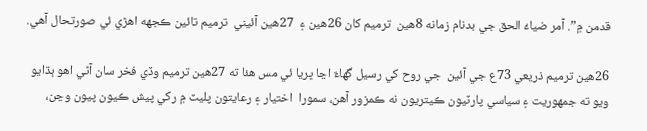قدمن ۾”. آمر ضياءُ الحق جي بدنام زمانه 8هين  ترميم کان 26هين ۽  27هين آئيني  ترميم تائين ڪجهه اهڙي ئي صورتحال آهي.

26هين ترميم ذريعي 73ع جي آئين  جي روح کي رسيل گهاءٌ اڃا ڀريا ئي مس هئا ته 27هين ترميم وڏي فخر سان آڻي اهو ٻڌايو ويو ته جمهوريت ۽ سياسي پارٽيون ڪيتريون نه ڪمزور آهن، سمورا  اختيار ۽ رعايتون پليٽ ۾ رکي پيش ڪيون پيون وڃن،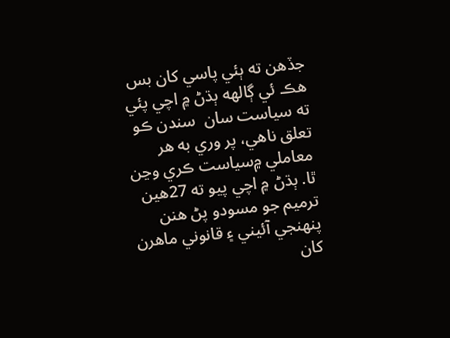جڏهن ته ٻئي پاسي کان بس هڪ ئي ڳالهه ٻڌڻ ۾ اچي پئي ته سياست سان  سندن ڪو تعلق ناهي، پر وري به هر معاملي ۾سياست ڪري وڃن ٿا. ٻڌڻ ۾ اچي پيو ته 27هين ترميم جو مسودو پڻ هنن پنهنجي آئيني ۽ قانوني ماهرن کان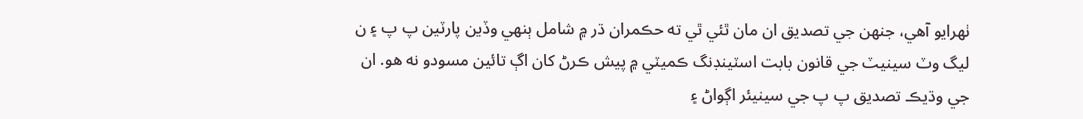ٺهرايو آهي، جنهن جي تصديق ان مان ٿئي ٿي ته حڪمران ڌر ۾ شامل ٻنهي وڏين پارٽين پ پ ۽ ن ليگ وٽ سينيٽ جي قانون بابت اسٽينڊنگ ڪميٽي ۾ پيش ڪرڻ کان اڳ تائين مسودو نه هو. ان جي وڌيڪ تصديق پ پ جي سينيئر اڳواڻ ۽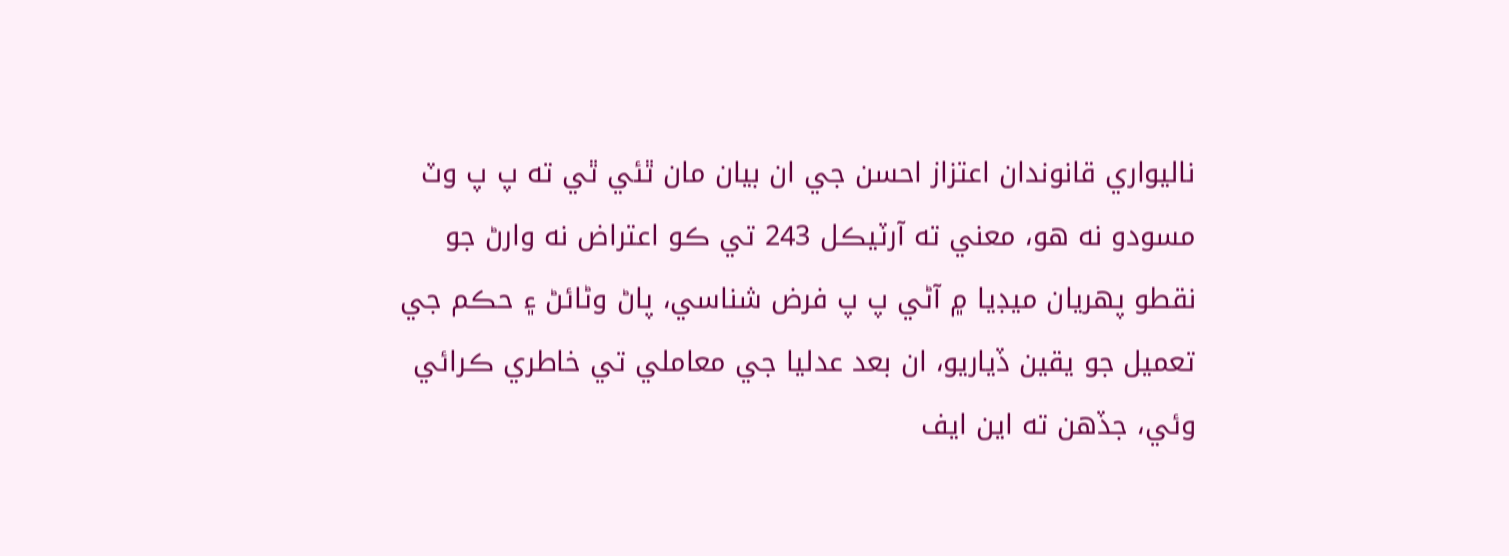ناليواري قانوندان اعتزاز احسن جي ان بيان مان ٿئي ٿي ته پ پ وٽ مسودو نه هو، معني ته آرٽيڪل 243 تي ڪو اعتراض نه وارڻ جو نقطو پهريان ميڊيا ۾ آڻي پ پ فرض شناسي، پاڻ وڻائڻ ۽ حڪم جي تعميل جو يقين ڏياريو، ان بعد عدليا جي معاملي تي خاطري ڪرائي وئي، جڏهن ته اين ايف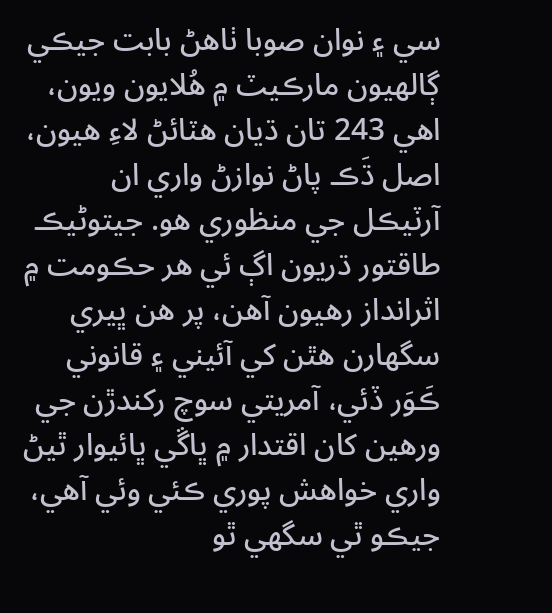سي ۽ نوان صوبا ٺاهڻ بابت جيڪي ڳالهيون مارڪيٽ ۾ هُلايون ويون، اهي 243 تان ڌيان هٽائڻ لاءِ هيون، اصل ڌَڪ پاڻ نوازڻ واري ان آرٽيڪل جي منظوري هو. جيتوڻيڪ طاقتور ڌريون اڳ ئي هر حڪومت ۾ اثرانداز رهيون آهن، پر هن ڀيري سگهارن هٿن کي آئيني ۽ قانوني ڪَوَر ڏئي، آمريتي سوچ رکندڙن جي ورهين کان اقتدار ۾ ڀاڱي ڀائيوار ٿيڻ واري خواهش پوري ڪئي وئي آهي، جيڪو ٿي سگهي ٿو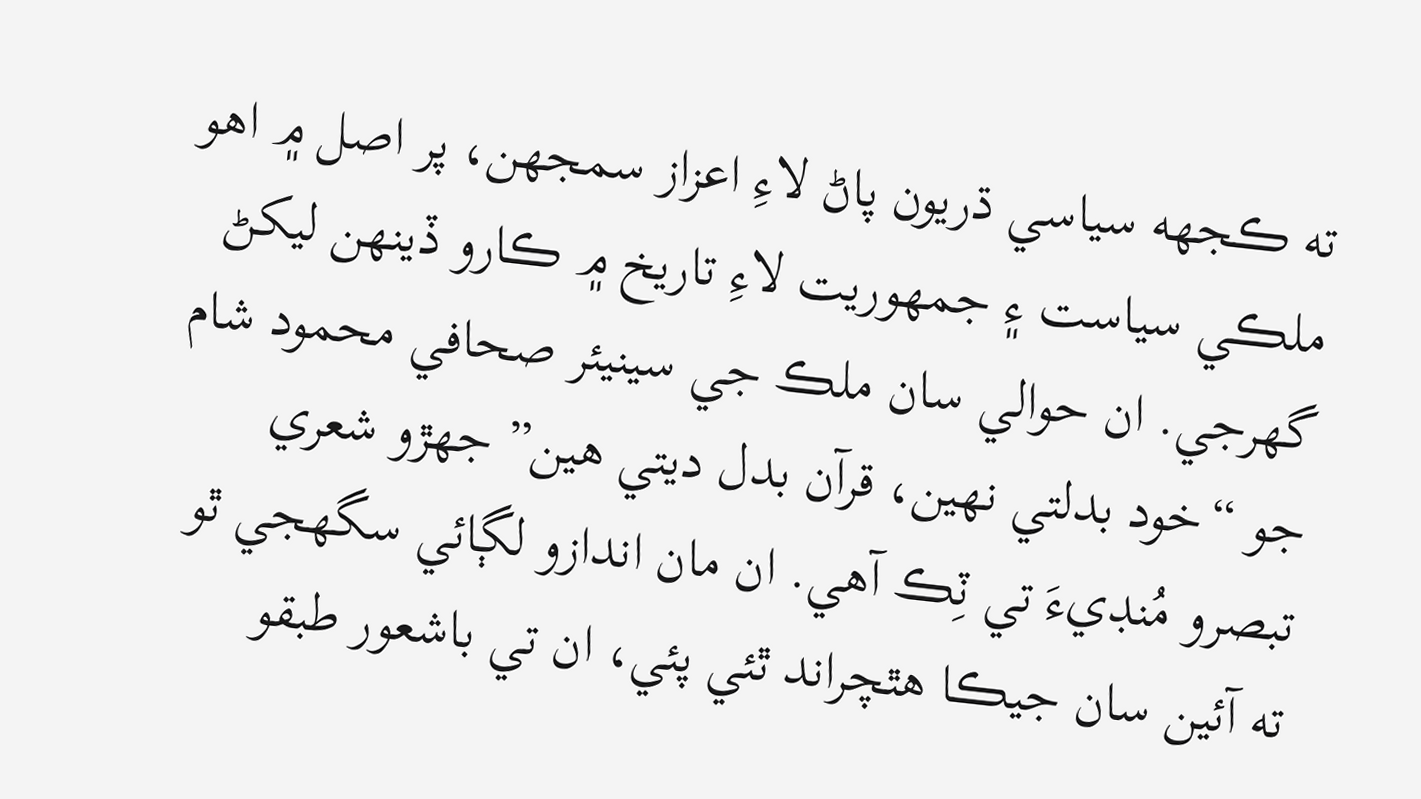ته ڪجهه سياسي ڌريون پاڻ لاءِ اعزاز سمجهن، پر اصل ۾ اهو ملڪي سياست ۽ جمهوريت لاءِ تاريخ ۾ ڪارو ڏينهن ليکڻ گهرجي. ان حوالي سان ملڪ جي سينيئر صحافي محمود شام جو “خود بدلتي نهين، قرآن بدل ديتي هين” جهڙو شعري تبصرو مُنڊيءَ تي ٽِڪ آهي. ان مان اندازو لڳائي سگهجي ٿو ته آئين سان جيڪا هٿچراند ٿئي پئي، ان تي باشعور طبقو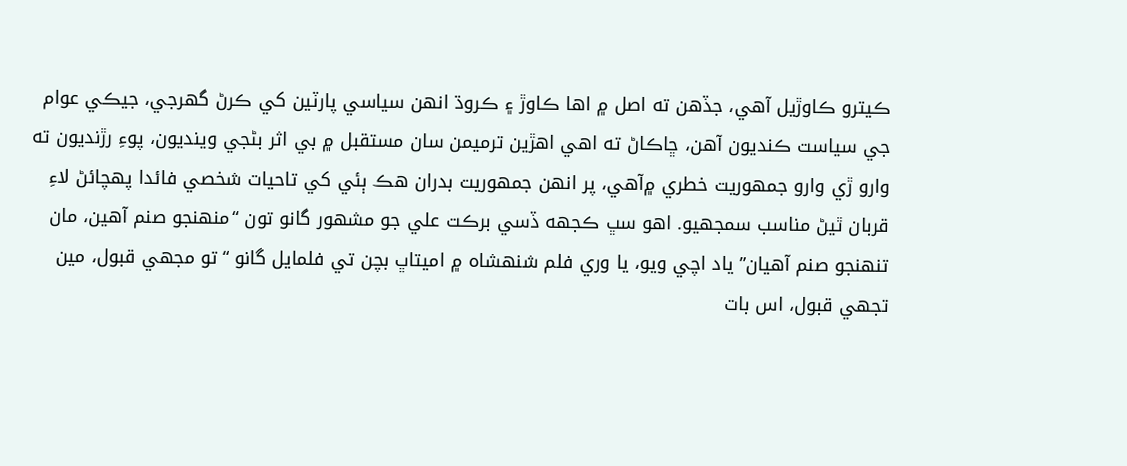ڪيترو ڪاوڙيل آهي، جڏهن ته اصل ۾ اها ڪاوڙ ۽ ڪروڌ انهن سياسي پارٽين کي ڪرڻ گهرجي، جيڪي عوام جي سياست ڪنديون آهن، ڇاڪاڻ ته اهي اهڙين ترميمن سان مستقبل ۾ بي اثر بڻجي وينديون، پوءِ رڙنديون ته وارو ڙي وارو جمهوريت خطري ۾آهي، پر انهن جمهوريت بدران هڪ ٻئي کي تاحيات شخصي فائدا پهچائڻ لاءِ قربان ٿيڻ مناسب سمجهيو. اهو سڀ ڪجهه ڏسي برڪت علي جو مشهور گانو تون “منهنجو صنم آهين، مان تنهنجو صنم آهيان” ياد اچي ويو، يا وري فلم شنهشاه ۾ اميتاڀ بچن تي فلمايل گانو “تو مجهي قبول، مين تجهي قبول، اس بات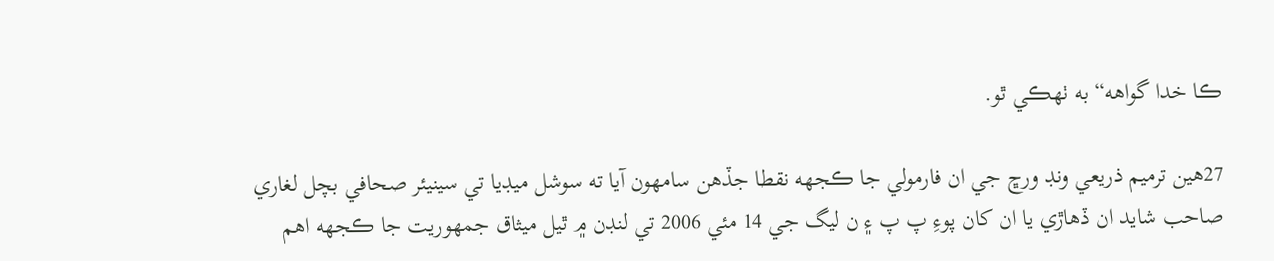ڪا خدا گواهه“ به ٺهڪي ٿو.

27هين ترميم ذريعي ونڊ ورڇ جي ان فارمولي جا ڪجهه نقطا جڏهن سامهون آيا ته سوشل ميڊيا تي سينيئر صحافي بچل لغاري صاحب شايد ان ڏهاڙي يا ان کان پوءِ پ پ ۽ ن ليگ جي 14 مئي 2006 تي لنڊن ۾ ٿيل ميثاق جمهوريت جا ڪجهه اهم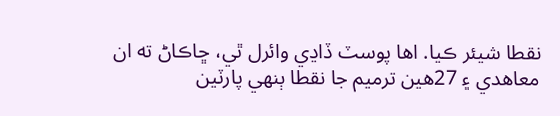نقطا شيئر ڪيا. اها پوسٽ ڏاڍي وائرل ٿي، ڇاڪاڻ ته ان معاهدي ۽ 27هين ترميم جا نقطا ٻنهي پارٽين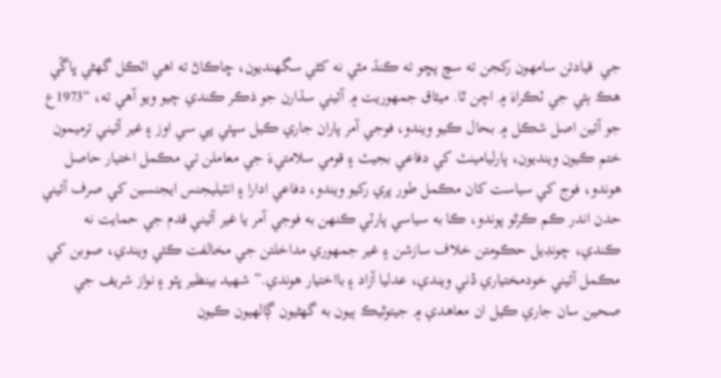جي  قيادتن سامهون رکجن ته سچ پڇو ته ڪنڌ مٿي نه کڻي سگهنديون، ڇاڪاڻ ته اهي اٽڪل گهڻي ڀاڱي هڪ ٻئي جي ٽڪراءَ ۾ اچن ٿا. ميثاق جمهوريت ۾ آئيني سڌارن جو ذڪر ڪندي چيو ويو آهي ته، “1973ع جو آئين اصل شڪل ۾ بحال ڪيو ويندو، فوجي آمر پاران جاري ڪيل سڀئي پي سي اوز ۽ غير آئيني ترميمون ختم ڪيون وينديون، پارليامينٽ کي دفاعي بجيٽ ۽ قومي سلامتيءَ جي معاملن تي مڪمل اختيار حاصل هوندو، فوج کي سياست کان مڪمل طور پري رکيو ويندو، دفاعي ادارا ۽ انٽيليجنس ايجنسين کي صرف آئيني حدن اندر ڪم ڪرڻو پوندو، ڪا به سياسي پارٽي ڪنهن به فوجي آمر يا غير آئيني قدم جي حمايت نه ڪندي، چونڊيل حڪومتن خلاف سازشن ۽ غير جمهوري مداخلتن جي مخالفت ڪئي ويندي، صوبن کي مڪمل آئيني خودمختياري ڏني ويندي، عدليا آزاد ۽ بااختيار هوندي.” شهيد بينظير ڀٽو ۽ نواز شريف جي صحين سان جاري ڪيل ان معاهدي ۾ جيتوڻيڪ ٻيون به گهڻيون ڳالهيون ڪيون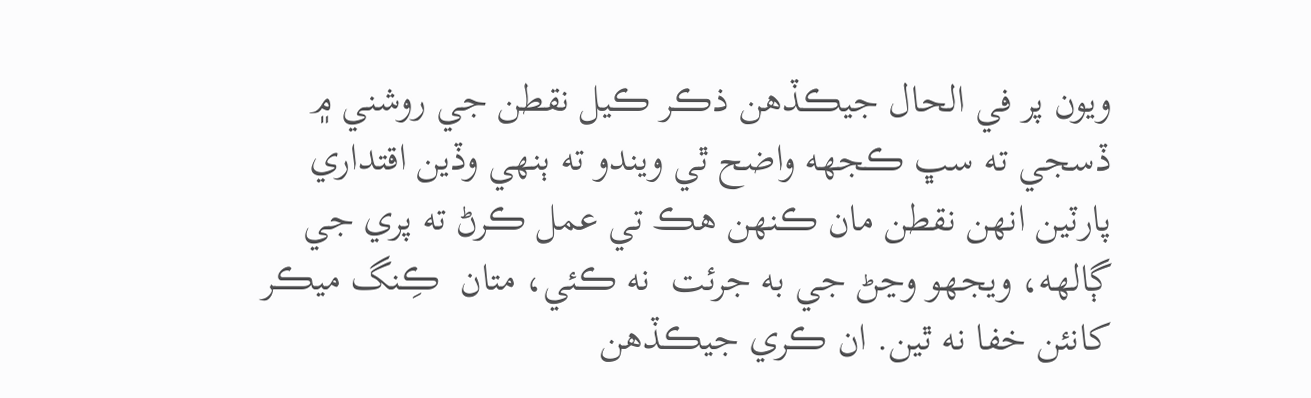ويون پر في الحال جيڪڏهن ذڪر ڪيل نقطن جي روشني ۾ ڏسجي ته سڀ ڪجهه واضح ٿي ويندو ته ٻنهي وڏين اقتداري پارٽين انهن نقطن مان ڪنهن هڪ تي عمل ڪرڻ ته پري جي ڳالهه، ويجهو وڃڻ جي به جرئت  نه ڪئي، متان  ڪِنگ ميڪر کانئن خفا نه ٿين. ان ڪري جيڪڏهن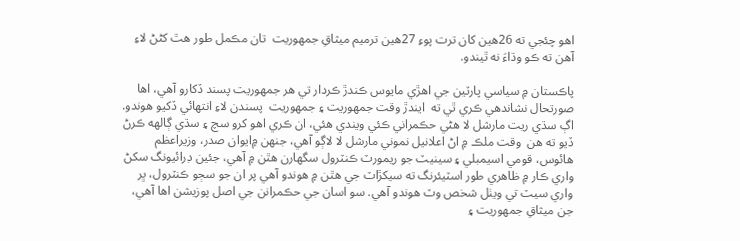اهو چئجي ته 26هين کان ترت پوءِ 27هين ترميم ميثاقِ جمهوريت  تان مڪمل طور هٿ کڻڻ لاءِ آهن ته ڪو وڌاءَ نه ٿيندو.

پاڪستان ۾ سياسي پارٽين جي اهڙي مايوس ڪندڙ ڪردار تي هر جمهوريت پسند ڏکارو آهي، اها صورتحال نشاندهي ڪري ٿي ته  ايندڙ وقت جمهوريت ۽ جمهوريت  پسندن لاءِ انتهائي ڏکيو هوندو. اڳ سڌي ريت مارشل لا هڻي حڪمراني ڪئي ويندي هئي، ان ڪري اهو کرو سچ ۽ سڌي ڳالهه ڪرڻ ڏيو ته هن  وقت ملڪ ۾ اڻ اعلانيل نموني مارشل لا لاڳو آهي، جنهن ۾ايوان صدر، وزيراعظم هائوس، قومي اسيمبلي ۽ سينيٽ جو ريمورٽ ڪنٽرول سگهارن هٿن ۾ آهي، جئين ڊرائيونگ سکڻ  واري ڪار ۾ ظاهري طور اسٽيئرنگ ته سيکڙاٽ جي هٿن ۾ هوندو آهي پر ان جو سڄو ڪنٽرول، ڀر واري سيٽ تي ويٺل شخص وٽ هوندو آهي. سو اسان جي حڪمرانن جي اصل پوزيشن اها آهي، جن ميثاقِ جمهوريت ۽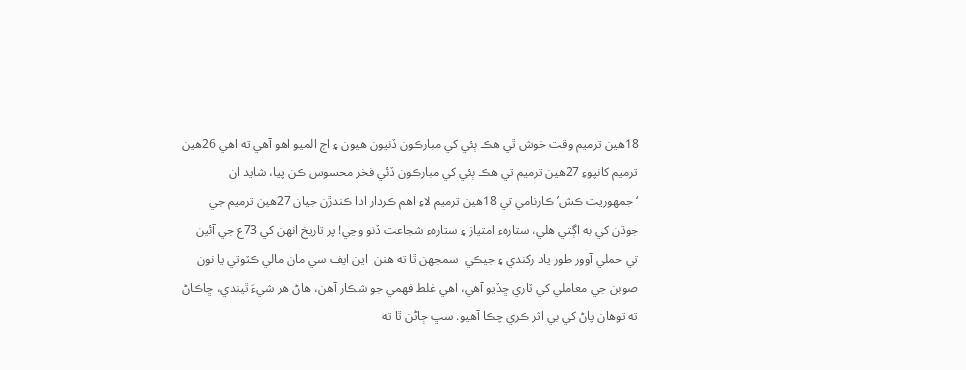18هين ترميم وقت خوش ٿي هڪ ٻئي کي مبارڪون ڏنيون هيون ۽ اڄ الميو اهو آهي ته اهي 26هين ترميم کانپوءِ 27هين ترميم تي هڪ ٻئي کي مبارڪون ڏئي فخر محسوس ڪن پيا، شايد ان ‘جمهوريت ڪش’ ڪارنامي تي 18هين ترميم لاءِ اهم ڪردار ادا ڪندڙن جيان 27هين ترميم جي جوڌن کي به اڳتي هلي، ستارهء امتياز ۽ ستارهء شجاعت ڏنو وڃي! پر تاريخ انهن کي 73ع جي آئين تي حملي آوور طور ياد رکندي ۽ جيڪي  سمجهن ٿا ته هنن  اين ايف سي مان مالي ڪٽوتي يا نون صوبن جي معاملي کي ٽاري ڇڏيو آهي، اهي غلط فهمي جو شڪار آهن، هاڻ هر شيءَ ٿيندي، ڇاڪاڻ ته توهان پاڻ کي بي اثر ڪري چڪا آهيو. سڀ ڄاڻن ٿا ته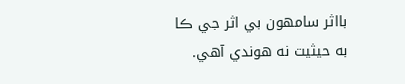بااثر سامهون بي اثر جي ڪا به حيثيت نه هوندي آهي.